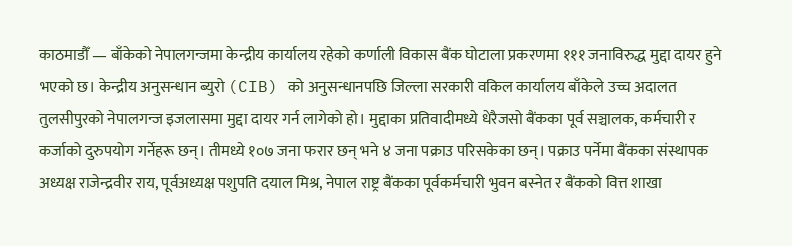काठमाडौँ — बाँकेको नेपालगन्जमा केन्द्रीय कार्यालय रहेको कर्णाली विकास बैंक घोटाला प्रकरणमा १११ जनाविरुद्ध मुद्दा दायर हुने भएको छ। केन्द्रीय अनुसन्धान ब्युरो (CIB) को अनुसन्धानपछि जिल्ला सरकारी वकिल कार्यालय बाँकेले उच्च अदालत तुलसीपुरको नेपालगन्ज इजलासमा मुद्दा दायर गर्न लागेको हो। मुद्दाका प्रतिवादीमध्ये धेरैजसो बैंकका पूर्व सञ्चालक, कर्मचारी र कर्जाको दुरुपयोग गर्नेहरू छन्। तीमध्ये १०७ जना फरार छन् भने ४ जना पक्राउ परिसकेका छन्। पक्राउ पर्नेमा बैंकका संस्थापक अध्यक्ष राजेन्द्रवीर राय, पूर्वअध्यक्ष पशुपति दयाल मिश्र, नेपाल राष्ट्र बैंकका पूर्वकर्मचारी भुवन बस्नेत र बैंकको वित्त शाखा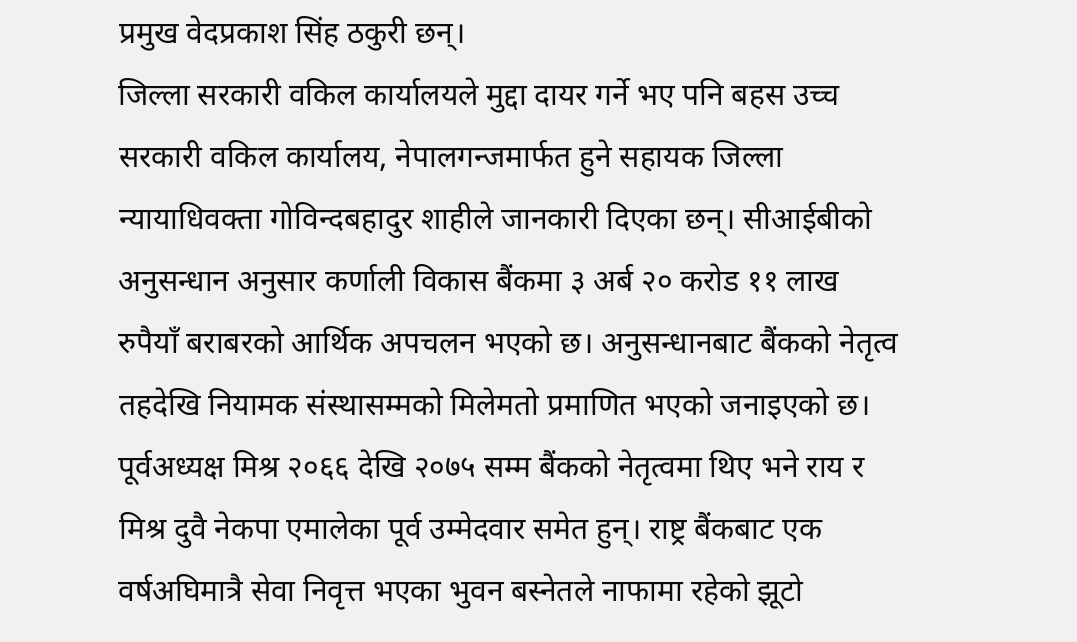प्रमुख वेदप्रकाश सिंह ठकुरी छन्।
जिल्ला सरकारी वकिल कार्यालयले मुद्दा दायर गर्ने भए पनि बहस उच्च सरकारी वकिल कार्यालय, नेपालगन्जमार्फत हुने सहायक जिल्ला न्यायाधिवक्ता गोविन्दबहादुर शाहीले जानकारी दिएका छन्। सीआईबीको अनुसन्धान अनुसार कर्णाली विकास बैंकमा ३ अर्ब २० करोड ११ लाख रुपैयाँ बराबरको आर्थिक अपचलन भएको छ। अनुसन्धानबाट बैंकको नेतृत्व तहदेखि नियामक संस्थासम्मको मिलेमतो प्रमाणित भएको जनाइएको छ।
पूर्वअध्यक्ष मिश्र २०६६ देखि २०७५ सम्म बैंकको नेतृत्वमा थिए भने राय र मिश्र दुवै नेकपा एमालेका पूर्व उम्मेदवार समेत हुन्। राष्ट्र बैंकबाट एक वर्षअघिमात्रै सेवा निवृत्त भएका भुवन बस्नेतले नाफामा रहेको झूटो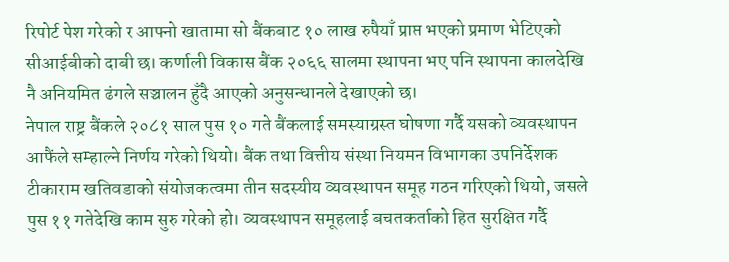रिपोर्ट पेश गरेको र आफ्नो खातामा सो बैंकबाट १० लाख रुपैयाँ प्राप्त भएको प्रमाण भेटिएको सीआईबीको दाबी छ। कर्णाली विकास बैंक २०६६ सालमा स्थापना भए पनि स्थापना कालदेखि नै अनियमित ढंगले सञ्चालन हुँदै आएको अनुसन्धानले देखाएको छ।
नेपाल राष्ट्र बैंकले २०८१ साल पुस १० गते बैंकलाई समस्याग्रस्त घोषणा गर्दै यसको व्यवस्थापन आफैंले सम्हाल्ने निर्णय गरेको थियो। बैंक तथा वित्तीय संस्था नियमन विभागका उपनिर्देशक टीकाराम खतिवडाको संयोजकत्वमा तीन सदस्यीय व्यवस्थापन समूह गठन गरिएको थियो, जसले पुस ११ गतेदेखि काम सुरु गरेको हो। व्यवस्थापन समूहलाई बचतकर्ताको हित सुरक्षित गर्दै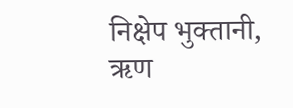निक्षेप भुक्तानी, ऋण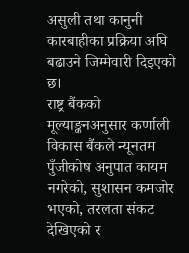असुली तथा कानुनी कारबाहीका प्रक्रिया अघि बढाउने जिम्मेवारी दिइएको छ।
राष्ट्र बैंकको मूल्याङ्कनअनुसार कर्णाली विकास बैंकले न्यूनतम पुँजीकोष अनुपात कायम नगरेको, सुशासन कमजोर भएको, तरलता संकट देखिएको र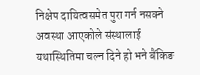निक्षेप दायित्वसमेत पुरा गर्न नसक्ने अवस्था आएकोले संस्थालाई यथास्थितिमा चल्न दिने हो भने बैंकिङ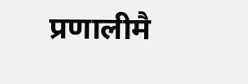प्रणालीमै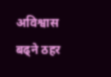अविश्वास बढ्ने ठहर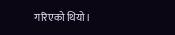गरिएको थियो।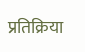प्रतिक्रिया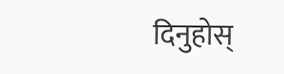दिनुहोस्